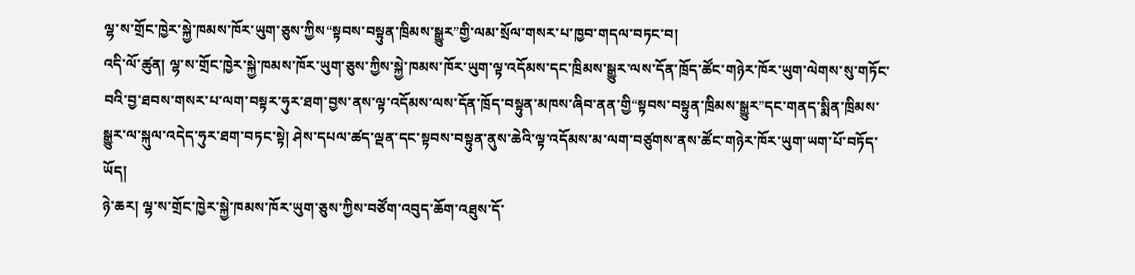ལྷ་ས་གྲོང་ཁྱེར་སྐྱེ་ཁམས་ཁོར་ཡུག་ཅུས་ཀྱིས“སྟབས་བསྟུན་ཁྲིམས་སྒྱུར”གྱི་ལམ་སྲོལ་གསར་པ་ཁྱབ་གདལ་བཏང་བ།
འདི་ལོ་ཚུན། ལྷ་ས་གྲོང་ཁྱེར་སྐྱེ་ཁམས་ཁོར་ཡུག་ཅུས་ཀྱིས་སྐྱེ་ཁམས་ཁོར་ཡུག་ལྟ་འདོམས་དང་ཁྲིམས་སྒྱུར་ལས་དོན་ཁྲོད་ཚོང་གཉེར་ཁོར་ཡུག་ལེགས་སུ་གཏོང་བའི་བྱ་ཐབས་གསར་པ་ལག་བསྟར་ཧུར་ཐག་བྱས་ནས་ལྟ་འདོམས་ལས་དོན་ཁྲོད་བསྟུན་མཁས་ཞིབ་ནན་གྱི“སྟབས་བསྟུན་ཁྲིམས་སྒྱུར”དང་གནད་སྨིན་ཁྲིམས་སྒྱུར་ལ་སྐུལ་འདེད་ཧུར་ཐག་བཏང་སྟེ། ཤེས་དཔལ་ཚད་ལྡན་དང་སྟབས་བསྟུན་ནུས་ཆེའི་ལྟ་འདོམས་མ་ལག་བཙུགས་ནས་ཚོང་གཉེར་ཁོར་ཡུག་ཡག་པོ་བཏོད་ཡོད།
ཉེ་ཆར། ལྷ་ས་གྲོང་ཁྱེར་སྐྱེ་ཁམས་ཁོར་ཡུག་ཅུས་ཀྱིས་བཙོག་འབུད་ཆོག་འཐུས་དོ་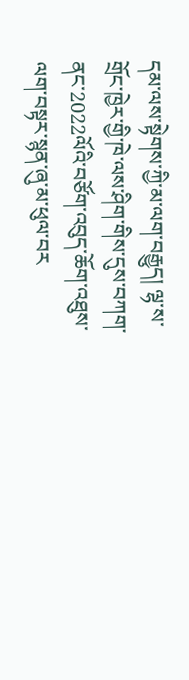དམ་ལས་སྟེགས་ཀྱི་མ་ལག་བརྒྱུད། ལྷ་ས་གྲོང་ཁྱེར་གྱི་ཁེ་ལས་ཤིག་གིས་དུས་བཀག་ནང་2022ལོའི་བཙོག་འབུད་ཆོག་འཐུས་ལག་བསྟར་སྙན་ཞུ་མ་ཕུལ་བར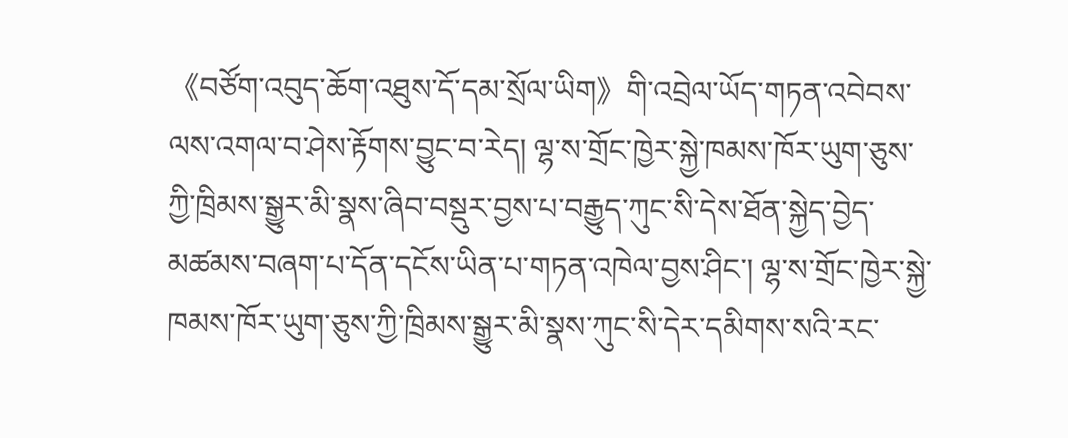《བཙོག་འབུད་ཆོག་འཐུས་དོ་དམ་སྲོལ་ཡིག》གི་འབྲེལ་ཡོད་གཏན་འབེབས་ལས་འགལ་བ་ཤེས་རྟོགས་བྱུང་བ་རེད། ལྷ་ས་གྲོང་ཁྱེར་སྐྱེ་ཁམས་ཁོར་ཡུག་ཅུས་ཀྱི་ཁྲིམས་སྒྱུར་མི་སྣས་ཞིབ་བསྡུར་བྱས་པ་བརྒྱུད་ཀུང་སི་དེས་ཐོན་སྐྱེད་བྱེད་མཚམས་བཞག་པ་དོན་དངོས་ཡིན་པ་གཏན་འཁེལ་བྱས་ཤིང་། ལྷ་ས་གྲོང་ཁྱེར་སྐྱེ་ཁམས་ཁོར་ཡུག་ཅུས་ཀྱི་ཁྲིམས་སྒྱུར་མི་སྣས་ཀུང་སི་དེར་དམིགས་སའི་རང་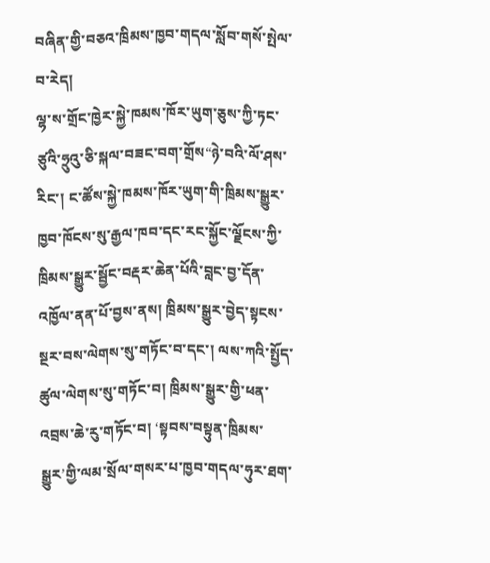བཞིན་གྱི་བཅའ་ཁྲིམས་ཁྱབ་གདལ་སློབ་གསོ་སྤེལ་བ་རེད།
ལྷ་ས་གྲོང་ཁྱེར་སྐྱེ་ཁམས་ཁོར་ཡུག་ཅུས་ཀྱི་ཏང་ཙུའི་ཧྲུའུ་ཅི་སྐལ་བཟང་བག་གྲོས“ཉེ་བའི་ལོ་ཤས་རིང་། ང་ཚོས་སྐྱེ་ཁམས་ཁོར་ཡུག་གི་ཁྲིམས་སྒྱུར་ཁྱབ་ཁོངས་སུ་རྒྱལ་ཁབ་དང་རང་སྐྱོང་ལྗོངས་ཀྱི་ཁྲིམས་སྒྱུར་སྦྱོང་བརྡར་ཆེན་པོའི་བླང་བྱ་དོན་འཁྱོལ་ནན་པོ་བྱས་ནས། ཁྲིམས་སྒྱུར་བྱེད་སྟངས་སྔར་བས་ལེགས་སུ་གཏོང་བ་དང་། ལས་ཀའི་སྤྱོད་ཚུལ་ལེགས་སུ་གཏོང་བ། ཁྲིམས་སྒྱུར་གྱི་ཕན་འབྲས་ཆེ་རུ་གཏོང་བ། ‘སྟབས་བསྟུན་ཁྲིམས་སྒྱུར’གྱི་ལམ་སྲོལ་གསར་པ་ཁྱབ་གདལ་ཧུར་ཐག་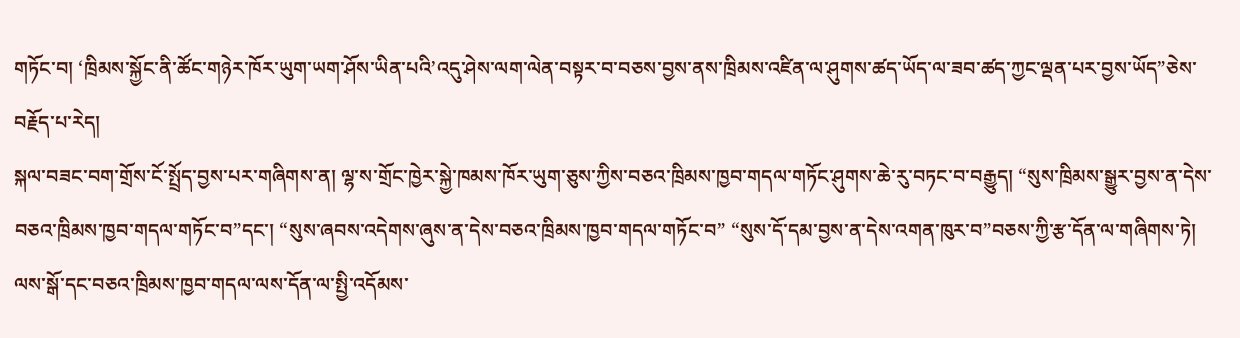གཏོང་བ། ‘ཁྲིམས་སྐྱོང་ནི་ཚོང་གཉེར་ཁོར་ཡུག་ཡག་ཤོས་ཡིན་པའི’འདུ་ཤེས་ལག་ལེན་བསྟར་བ་བཅས་བྱས་ནས་ཁྲིམས་འཛིན་ལ་ཤུགས་ཚད་ཡོད་ལ་ཟབ་ཚད་ཀྱང་ལྡན་པར་བྱས་ཡོད”ཅེས་བརྗོད་པ་རེད།
སྐལ་བཟང་བག་གྲོས་ངོ་སྤྲོད་བྱས་པར་གཞིགས་ན། ལྷ་ས་གྲོང་ཁྱེར་སྐྱེ་ཁམས་ཁོར་ཡུག་ཅུས་ཀྱིས་བཅའ་ཁྲིམས་ཁྱབ་གདལ་གཏོང་ཤུགས་ཆེ་རུ་བཏང་བ་བརྒྱུད། “སུས་ཁྲིམས་སྒྱུར་བྱས་ན་དེས་བཅའ་ཁྲིམས་ཁྱབ་གདལ་གཏོང་བ”དང་། “སུས་ཞབས་འདེགས་ཞུས་ན་དེས་བཅའ་ཁྲིམས་ཁྱབ་གདལ་གཏོང་བ” “སུས་དོ་དམ་བྱས་ན་དེས་འགན་ཁུར་བ”བཅས་ཀྱི་རྩ་དོན་ལ་གཞིགས་ཏེ། ལས་སྒོ་དང་བཅའ་ཁྲིམས་ཁྱབ་གདལ་ལས་དོན་ལ་སྤྱི་འདོམས་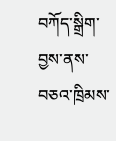བཀོད་སྒྲིག་བྱས་ནས་བཅའ་ཁྲིམས་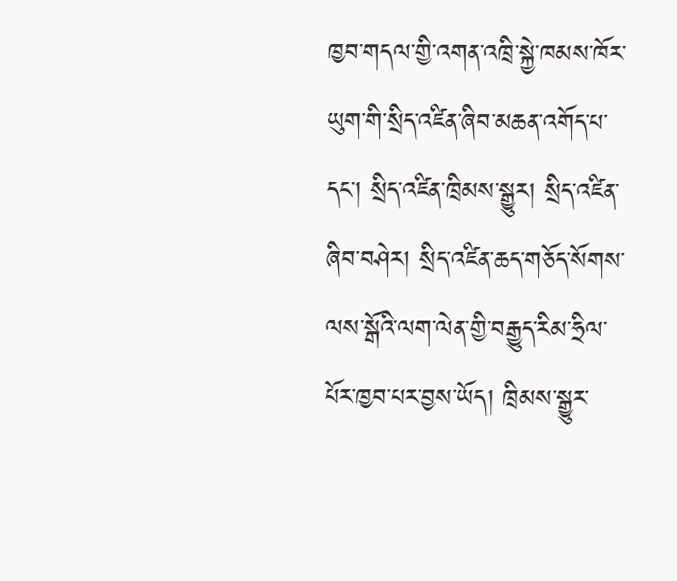ཁྱབ་གདལ་གྱི་འགན་འཁྲི་སྐྱེ་ཁམས་ཁོར་ཡུག་གི་སྲིད་འཛིན་ཞིབ་མཆན་འགོད་པ་དང་། སྲིད་འཛིན་ཁྲིམས་སྒྱུར། སྲིད་འཛིན་ཞིབ་བཤེར། སྲིད་འཛིན་ཆད་གཅོད་སོགས་ལས་སྒོའི་ལག་ལེན་གྱི་བརྒྱུད་རིམ་ཧྲིལ་པོར་ཁྱབ་པར་བྱས་ཡོད། ཁྲིམས་སྒྱུར་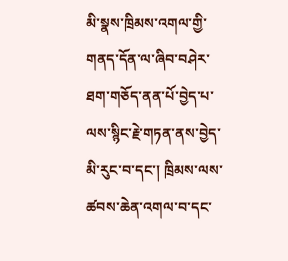མི་སྣས་ཁྲིམས་འགལ་གྱི་གནད་དོན་ལ་ཞིབ་བཤེར་ཐག་གཅོད་ནན་པོ་བྱེད་པ་ལས་སྙིང་རྗེ་གཏན་ནས་བྱེད་མི་རུང་བ་དང་། ཁྲིམས་ལས་ཚབས་ཆེན་འགལ་བ་དང་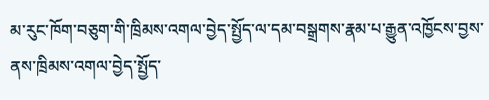མ་རུང་ཁོག་བཅུག་གི་ཁྲིམས་འགལ་བྱེད་སྤྱོད་ལ་དམ་བསྒྲགས་རྣམ་པ་རྒྱུན་འཁྱོངས་བྱས་ནས་ཁྲིམས་འགལ་བྱེད་སྤྱོད་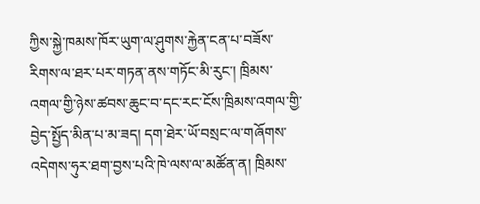ཀྱིས་སྐྱེ་ཁམས་ཁོར་ཡུག་ལ་ཤུགས་རྐྱེན་ངན་པ་བཟོས་རིགས་ལ་ཐར་པར་གཏན་ནས་གཏོང་མི་རུང་། ཁྲིམས་འགལ་གྱི་ཉེས་ཚབས་ཆུང་བ་དང་རང་ངོས་ཁྲིམས་འགལ་གྱི་བྱེད་སྤྱོད་མིན་པ་མ་ཟད། དག་ཐེར་ཡོ་བསྲང་ལ་གཞོགས་འདེགས་ཧུར་ཐག་བྱས་པའི་ཁེ་ལས་ལ་མཚོན་ན། ཁྲིམས་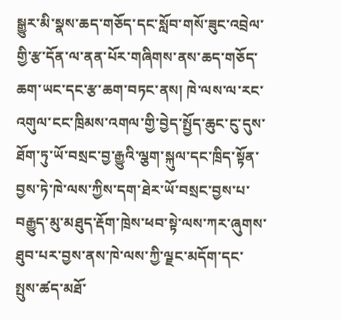སྒྱུར་མི་སྣས་ཆད་གཅོད་དང་སློབ་གསོ་ཟུང་འབྲེལ་གྱི་རྩ་དོན་ལ་ནན་པོར་གཞིགས་ནས་ཆད་གཅོད་ཆག་ཡང་དང་རྩ་ཆག་བཏང་ནས། ཁེ་ལས་ལ་རང་འགུལ་ངང་ཁྲིམས་འགལ་གྱི་བྱེད་སྤྱོད་ཆུང་ངུ་དུས་ཐོག་ཏུ་ཡོ་བསྲང་བྱ་རྒྱུའི་ལྕག་སྐུལ་དང་ཁྲིད་སྟོན་བྱས་ཏེ་ཁེ་ལས་ཀྱིས་དག་ཐེར་ཡོ་བསྲང་བྱས་པ་བརྒྱུད་མུ་མཐུད་རྡོག་ཁྲེས་ཕབ་སྟེ་ལས་ཀར་ཞུགས་ཐུབ་པར་བྱས་ནས་ཁེ་ལས་ཀྱི་ལྗང་མདོག་དང་སྤུས་ཚད་མཐོ་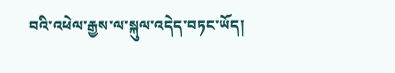བའི་འཕེལ་རྒྱས་ལ་སྐུལ་འདེད་བཏང་ཡོད།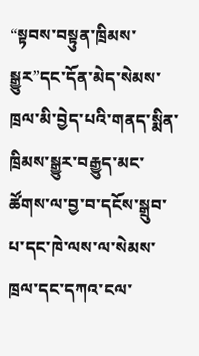“སྟབས་བསྟུན་ཁྲིམས་སྒྱུར”དང་དོན་མེད་སེམས་ཁྲལ་མི་བྱེད་པའི་གནད་སྨིན་ཁྲིམས་སྒྱུར་བརྒྱུད་མང་ཚོགས་ལ་བྱ་བ་དངོས་སྒྲུབ་པ་དང་ཁེ་ལས་ལ་སེམས་ཁྲལ་དང་དཀའ་ངལ་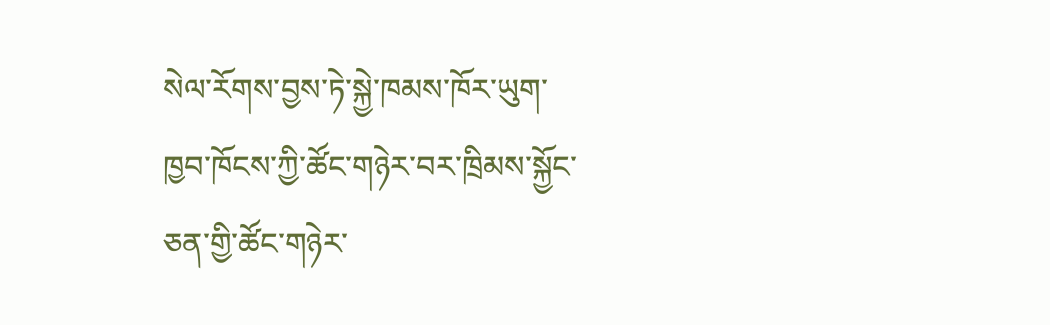སེལ་རོགས་བྱས་ཏེ་སྐྱེ་ཁམས་ཁོར་ཡུག་ཁྱབ་ཁོངས་ཀྱི་ཚོང་གཉེར་བར་ཁྲིམས་སྐྱོང་ཅན་གྱི་ཚོང་གཉེར་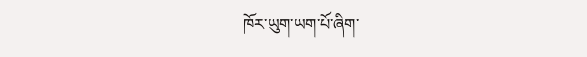ཁོར་ཡུག་ཡག་པོ་ཞིག་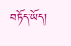བཏོད་ཡོད།